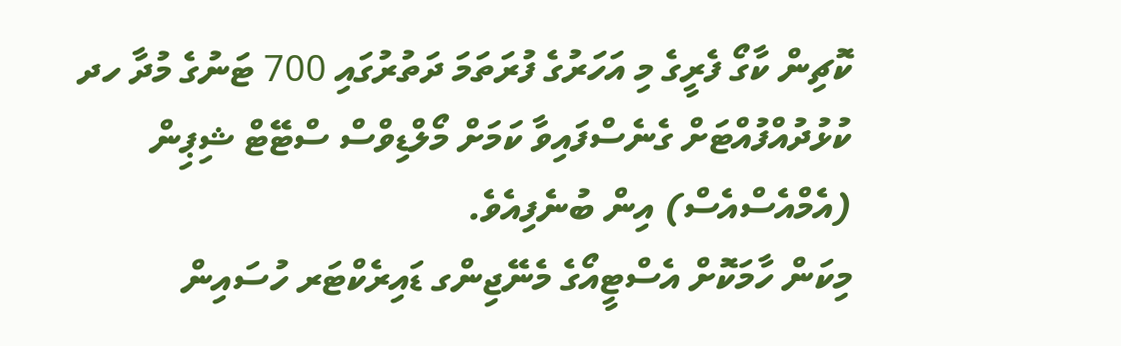ކޮޗިން ކާގޯ ފެރީގެ މި އަހަރުގެ ފުރަތަމަ ދަތުރުގައި 700 ޓަނުގެ މުދާ ހދ ކުޅުދުއްފުއްޓަށް ގެނެސްފައިވާ ކަމަށް މޯލްޑިވްސް ސްޓޭޓް ޝިޕިން (އެމްއެސްއެސް) އިން ބުނެފިއެވެ.
މިކަން ހާމަކޮށް އެސްޓީއޯގެ މެނޭޖިންގ ޑައިރެކްޓަރ ހުސައިން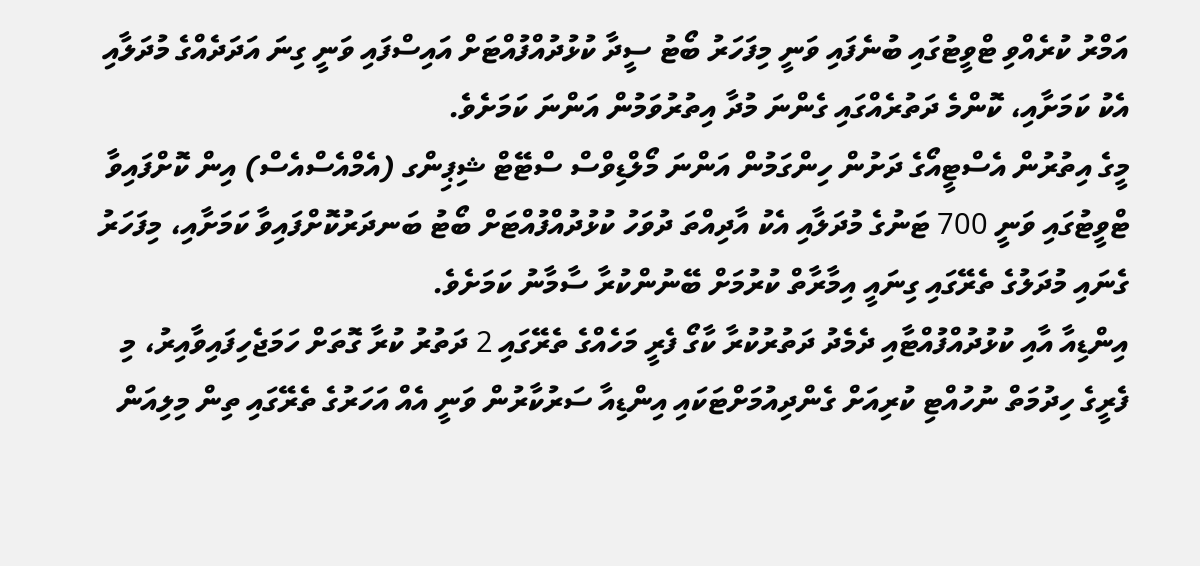އަމްރު ކުރެއްވި ޓްވީޓުގައި ބުނެފައި ވަނީ މިފަހަރު ބޯޓު ސީދާ ކުޅުދުއްފުއްޓަށް އައިސްފައި ވަނީ ގިނަ އަދަދެއްގެ މުދަލާއި އެކު ކަމަށާއި، ކޮންމެ ދަތުރެއްގައި ގެންނަ މުދާ އިތުރުވަމުން އަންނަ ކަމަށެވެ.
މީގެ އިތުރުން އެސްޓީއޯގެ ދަށުން ހިންގަމުން އަންނަ މޯލްޑިވްސް ސްޓޭޓް ޝިޕިންގ (އެމްއެސްއެސް) އިން ކޮށްފައިވާ ޓްވީޓުގައި ވަނީ 700 ޓަނުގެ މުދަލާއި އެކު އާދިއްތަ ދުވަހު ކުޅުދުއްފުއްޓަށް ބޯޓު ބަނދަރުކޮށްފައިވާ ކަމަށާއި، މިފަހަރު ގެނައި މުދަލުގެ ތެރޭގައި ގިނައީ އިމާރާތް ކުރުމަށް ބޭނުންކުރާ ސާމާނު ކަމަށެވެ.
އިންޑިއާ އާއި ކުޅުދުއްފުއްޓާއި ދެމެދު ދަތުރުކުރާ ކާގޯ ފެރީ މަހެއްގެ ތެރޭގައި 2 ދަތުރު ކުރާ ގޮތަށް ހަމަޖެހިފައިވާއިރު، މި ފެރީގެ ހިދުމަތް ނުހުއްޓި ކުރިއަށް ގެންދިއުމަށްޓަކައި އިންޑިއާ ސަރުކާރުން ވަނީ އެއް އަހަރުގެ ތެރޭގައި ތިން މިލިއަން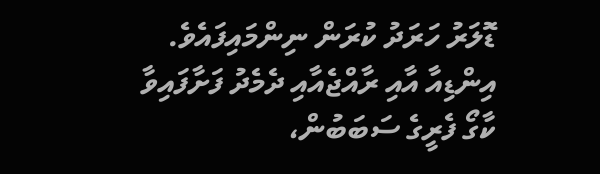ޑޮލަރު ހަރަދު ކުރަން ނިންމައިފައެވެ.
އިންޑިއާ އާއި ރާއްޖެއާއި ދެމެދު ފަށާފައިވާ ކާގޯ ފެރީގެ ސަބަބުން،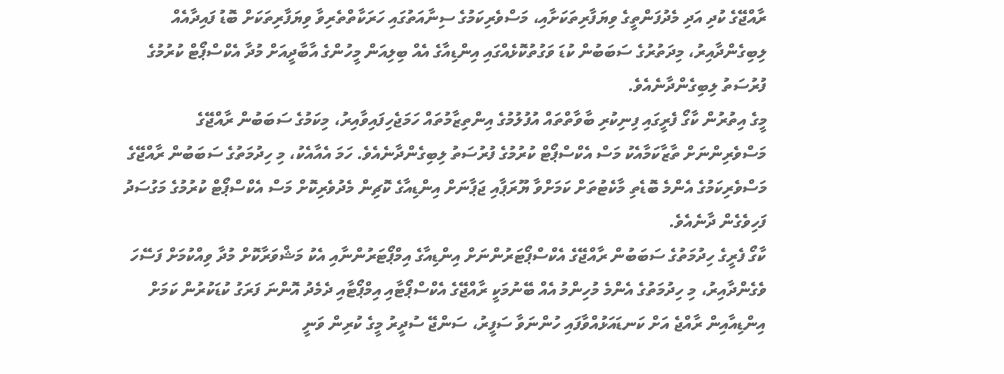ރާއްޖޭގެ ކުދި އަދި މެދުފަންތީގެ ވިޔަފާރިތަކަށާއި، މަސްވެރިކަމުގެ ސިނާއަތުގައި ހަރަކާތްތެރިވާ ވިޔަފާރިތަކަށް ބޮޑު ފައިދާއެއް ލިބިގެންދާއިރު، މިދަތުރުގެ ސަބަބުން ކުޑަ ވަގުތުކޮޅެއްގައި އިންޑިއާގެ އެއް ބިލިއަން މީހުންގެ އާބާދީއަށް މުދާ އެކްސްޕޯޓް ކުރުމުގެ ފުރުސަތު ލިބިގެންދާނެއެވެ.
މީގެ އިތުރުން ކާގޯ ފެރީގައި ފިނިކުރި ބާވާތްތައް އުފުލުމުގެ އިންތިޒާމުތައް ހަމަޖެހިފައިވާއިރު، މިކަމުގެ ސަބަބުން ރާއްޖޭގެ މަސްވެރިންނަށް ތާޒާކަމާއެކު މަސް އެކްސްޕޯޓް ކުރުމުގެ ފުރުސަތު ލިބިގެންދާނެއެވެ. ހަމަ އެއާއެކު، މި ހިދުމަތުގެ ސަބަބުން ރާއްޖޭގެ މަސްވެރިކަމުގެ އެންމެ ބޮޑެތި މާކެޓުތަށް ކަމަށްވާ ޔޫރަޕާއި ޖަޕާނަށް އިންޑިއާގެ ކޮޗިން މެދުވެރިކޮށް މަސް އެކްސްޕޯޓް ކުރުމުގެ މަގުސަދު ފަހިވެގެން ދާނެއެވެ.
ކާގޯ ފެރީގެ ހިދުމަތުގެ ސަބަބުން ރާއްޖޭގެ އެކްސްޕޯޓަރުންނަށް އިންޑިއާގެ އިމްޕޯޓަރުންނާއި އެކު މަޝްވަރާކޮށް މުދާ ވިއްކުމަށް ފަސޭހަ ވެގެންދާއިރު، މި ހިދުމަތުގެ އެންމެ މުހިންމު އެއް ބޭނުމަކީ ރާއްޖޭގެ އެކްސްޕޯޓާއި އިމްޕޯޓާއި ދެމެދު އޮންނަ ފަރަގު ކުޑަކުރުން ކަމަށް އިންޑިއާއިން ރާއްޖެ އަށް ކަނޑައަޅުއްވާފައި ހުންނަވާ ސަފީރު، ސަންޖޭ ސުދީރު މީގެ ކުރިން ވަނީ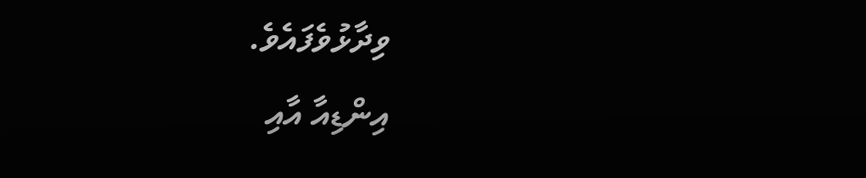ވިދާޅުވެފައެވެ.
އިންޑިއާ އާއި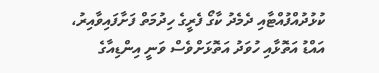ކުޅުދުއްފުއްޓާއި ދެމެދު ކާގޯ ފެރީގެ ހިދުމަތް ފަށާފައިވާއިރު، އައްޑު އަތޮޅާއި ހުވަދު އަތޮޅަށްވެސް ވަނީ އިންޑިއާގެ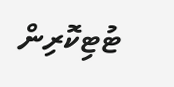ޓުޓިކޮރިން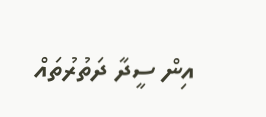އިން ސީދާ ދަތުރުތައް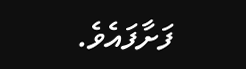ފަށާފައެވެ.